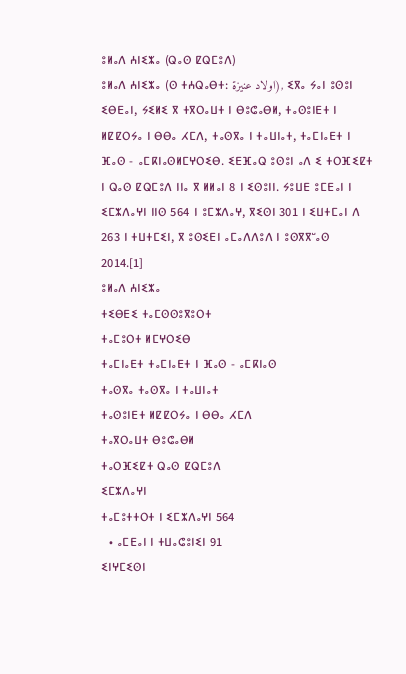ⵓⵍⴰⴷ ⵄⵏⵉⵣⴰ (ⵕⴰⵙ ⵇⵕⵎⵓⴷ)
ⵓⵍⴰⴷ ⵄⵏⵉⵣⴰ (ⵙ ⵜⵄⵕⴰⴱⵜ: اولاد عنيزة), ⵉⴳⴰ ⵢⴰⵏ ⵓⵙⵓⵏ ⵉⴱⴹⴰⵏ, ⵢⵉⵍⵉ ⴳ ⵜⴳⵔⴰⵡⵜ ⵏ ⴱⵓⵛⴰⴱⵍ, ⵜⴰⵙⵓⵏⴹⵜ ⵏ ⵍⵇⵇⵔⵢⴰ ⵏ ⴱⴱⴰ ⵃⵎⴷ, ⵜⴰⵙⴳⴰ ⵏ ⵜⴰⵡⵏⴰⵜ, ⵜⴰⵎⵏⴰⴹⵜ ⵏ ⴼⴰⵙ - ⴰⵎⴽⵏⴰⵙⵍⵎⵖⵔⵉⴱ. ⵉⴹⴼⴰⵕ ⵓⵙⵓⵏ ⴰⴷ ⵉ ⵜⵔⴼⵉⵇⵜ ⵏ ⵕⴰⵙ ⵇⵕⵎⵓⴷ ⵏⵏⴰ ⴳ ⵍⵍⴰⵏ 8 ⵏ ⵉⵙⵓⵏⵏ. ⵢⵓⵡⴹ ⵓⵎⴹⴰⵏ ⵏ ⵉⵎⵣⴷⴰⵖⵏ ⵏⵏⵙ 564 ⵏ ⵓⵎⵣⴷⴰⵖ, ⴳⵉⵙⵏ 301 ⵏ ⵉⵡⵜⵎⴰⵏ ⴷ 263 ⵏ ⵜⵡⵜⵎⵉⵏ, ⴳ ⵓⵙⵉⴹⵏ ⴰⵎⴰⴷⴷⵓⴷ ⵏ ⵓⵙⴳⴳⵯⴰⵙ 2014.[1]
ⵓⵍⴰⴷ ⵄⵏⵉⵣⴰ
ⵜⵉⴱⴹⵉ ⵜⴰⵎⵙⵙⵓⴳⵓⵔⵜ
ⵜⴰⵎⵓⵔⵜ ⵍⵎⵖⵔⵉⴱ
ⵜⴰⵎⵏⴰⴹⵜ ⵜⴰⵎⵏⴰⴹⵜ ⵏ ⴼⴰⵙ - ⴰⵎⴽⵏⴰⵙ
ⵜⴰⵙⴳⴰ ⵜⴰⵙⴳⴰ ⵏ ⵜⴰⵡⵏⴰⵜ
ⵜⴰⵙⵓⵏⴹⵜ ⵍⵇⵇⵔⵢⴰ ⵏ ⴱⴱⴰ ⵃⵎⴷ
ⵜⴰⴳⵔⴰⵡⵜ ⴱⵓⵛⴰⴱⵍ
ⵜⴰⵔⴼⵉⵇⵜ ⵕⴰⵙ ⵇⵕⵎⵓⴷ
ⵉⵎⵣⴷⴰⵖⵏ
ⵜⴰⵎⵓⵜⵜⵔⵜ ⵏ ⵉⵎⵣⴷⴰⵖⵏ 564
  • ⴰⵎⴹⴰⵏ ⵏ ⵜⵡⴰⵛⵓⵏⵉⵏ 91
ⵉⵏⵖⵎⵉⵙⵏ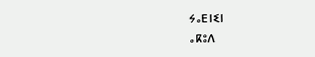ⵢⴰⴹⵏⵉⵏ
ⴰⴽⵓⴷ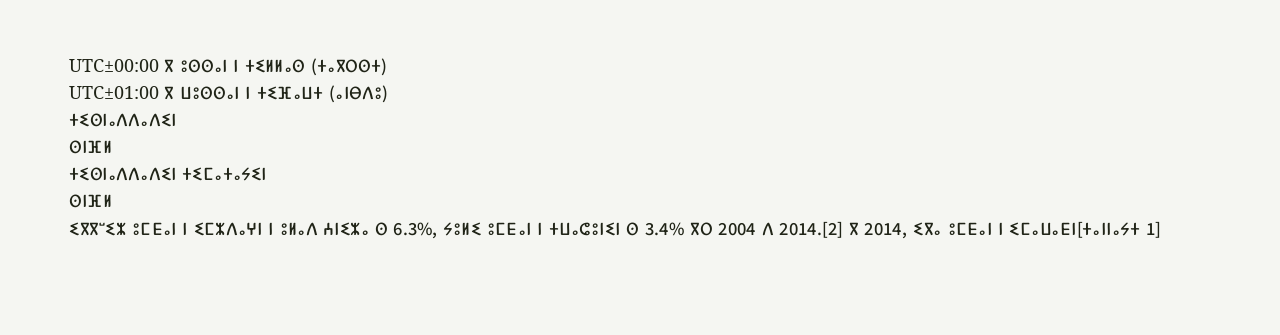UTC±00:00 ⴳ ⵓⵙⵙⴰⵏ ⵏ ⵜⵉⵍⵍⴰⵙ (ⵜⴰⴳⵔⵙⵜ)
UTC±01:00 ⴳ ⵡⵓⵙⵙⴰⵏ ⵏ ⵜⵉⴼⴰⵡⵜ (ⴰⵏⴱⴷⵓ)
ⵜⵉⵙⵏⴰⴷⴷⴰⴷⵉⵏ
ⵙⵏⴼⵍ
ⵜⵉⵙⵏⴰⴷⴷⴰⴷⵉⵏ ⵜⵉⵎⴰⵜⴰⵢⵉⵏ
ⵙⵏⴼⵍ
ⵉⴳⴳⵯⵉⵣ ⵓⵎⴹⴰⵏ ⵏ ⵉⵎⵣⴷⴰⵖⵏ ⵏ ⵓⵍⴰⴷ ⵄⵏⵉⵣⴰ ⵙ 6.3%, ⵢⵓⵍⵉ ⵓⵎⴹⴰⵏ ⵏ ⵜⵡⴰⵛⵓⵏⵉⵏ ⵙ 3.4% ⴳⵔ 2004 ⴷ 2014.[2] ⴳ 2014, ⵉⴳⴰ ⵓⵎⴹⴰⵏ ⵏ ⵉⵎⴰⵡⴰⴹⵏ[ⵜⴰⵏⵏⴰⵢⵜ 1]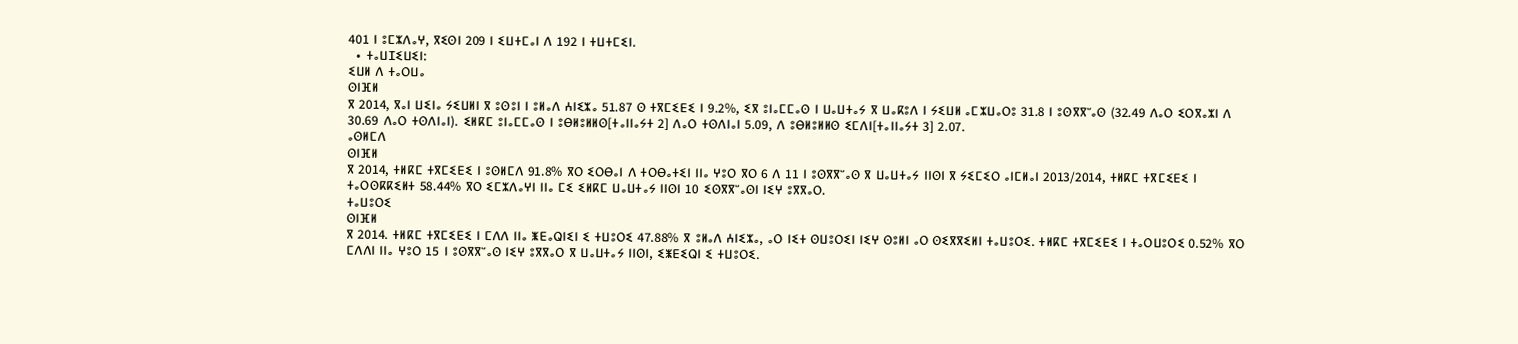401 ⵏ ⵓⵎⵣⴷⴰⵖ, ⴳⵉⵙⵏ 209 ⵏ ⵉⵡⵜⵎⴰⵏ ⴷ 192 ⵏ ⵜⵡⵜⵎⵉⵏ.
  • ⵜⴰⵡⵊⵉⵡⵉⵏ:
ⵉⵡⵍ ⴷ ⵜⴰⵔⵡⴰ
ⵙⵏⴼⵍ
ⴳ 2014, ⴳⴰⵏ ⵡⵉⵏⴰ ⵢⵉⵡⵍⵏ ⴳ ⵓⵙⵓⵏ ⵏ ⵓⵍⴰⴷ ⵄⵏⵉⵣⴰ 51.87 ⵙ ⵜⴳⵎⵉⴹⵉ ⵏ 9.2%, ⵉⴳ ⵓⵏⴰⵎⵎⴰⵙ ⵏ ⵡⴰⵡⵜⴰⵢ ⴳ ⵡⴰⴽⵓⴷ ⵏ ⵢⵉⵡⵍ ⴰⵎⵣⵡⴰⵔⵓ 31.8 ⵏ ⵓⵙⴳⴳⵯⴰⵙ (32.49 ⴷⴰⵔ ⵉⵔⴳⴰⵣⵏ ⴷ 30.69 ⴷⴰⵔ ⵜⵙⴷⵏⴰⵏ). ⵉⵍⴽⵎ ⵓⵏⴰⵎⵎⴰⵙ ⵏ ⵓⴱⵍⵓⵍⵍⵙ[ⵜⴰⵏⵏⴰⵢⵜ 2] ⴷⴰⵔ ⵜⵙⴷⵏⴰⵏ 5.09, ⴷ ⵓⴱⵍⵓⵍⵍⵙ ⵉⵎⴷⵏ[ⵜⴰⵏⵏⴰⵢⵜ 3] 2.07.
ⴰⵙⵍⵎⴷ
ⵙⵏⴼⵍ
ⴳ 2014, ⵜⵍⴽⵎ ⵜⴳⵎⵉⴹⵉ ⵏ ⵓⵙⵍⵎⴷ 91.8% ⴳⵔ ⵉⵔⴱⴰⵏ ⴷ ⵜⵔⴱⴰⵜⵉⵏ ⵏⵏⴰ ⵖⵓⵔ ⴳⵔ 6 ⴷ 11 ⵏ ⵓⵙⴳⴳⵯⴰⵙ ⴳ ⵡⴰⵡⵜⴰⵢ ⵏⵏⵙⵏ ⴳ ⵢⵉⵎⵉⵔ ⴰⵏⵎⵍⴰⵏ 2013/2014, ⵜⵍⴽⵎ ⵜⴳⵎⵉⴹⵉ ⵏ ⵜⴰⵔⵙⴽⴽⵉⵍⵜ 58.44% ⴳⵔ ⵉⵎⵣⴷⴰⵖⵏ ⵏⵏⴰ ⵎⵉ ⵉⵍⴽⵎ ⵡⴰⵡⵜⴰⵢ ⵏⵏⵙⵏ 10 ⵉⵙⴳⴳⵯⴰⵙⵏ ⵏⵉⵖ ⵓⴳⴳⴰⵔ.
ⵜⴰⵡⵓⵔⵉ
ⵙⵏⴼⵍ
ⴳ 2014. ⵜⵍⴽⵎ ⵜⴳⵎⵉⴹⵉ ⵏ ⵎⴷⴷ ⵏⵏⴰ ⵥⴹⴰⵕⵏⵉⵏ ⵉ ⵜⵡⵓⵔⵉ 47.88% ⴳ ⵓⵍⴰⴷ ⵄⵏⵉⵣⴰ, ⴰⵔ ⵏⵉⵜ ⵙⵡⵓⵔⵉⵏ ⵏⵉⵖ ⵙⵓⵍⵏ ⴰⵔ ⵙⵉⴳⴳⵉⵍⵏ ⵜⴰⵡⵓⵔⵉ. ⵜⵍⴽⵎ ⵜⴳⵎⵉⴹⵉ ⵏ ⵜⴰⵔⵡⵓⵔⵉ 0.52% ⴳⵔ ⵎⴷⴷⵏ ⵏⵏⴰ ⵖⵓⵔ 15 ⵏ ⵓⵙⴳⴳⵯⴰⵙ ⵏⵉⵖ ⵓⴳⴳⴰⵔ ⴳ ⵡⴰⵡⵜⴰⵢ ⵏⵏⵙⵏ, ⵉⵥⴹⵉⵕⵏ ⵉ ⵜⵡⵓⵔⵉ.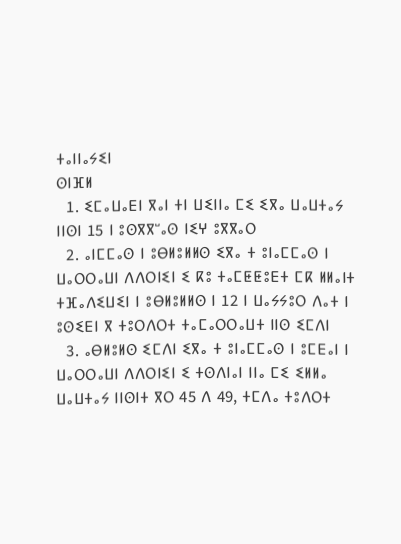ⵜⴰⵏⵏⴰⵢⵉⵏ
ⵙⵏⴼⵍ
  1. ⵉⵎⴰⵡⴰⴹⵏ ⴳⴰⵏ ⵜⵏ ⵡⵉⵏⵏⴰ ⵎⵉ ⵉⴳⴰ ⵡⴰⵡⵜⴰⵢ ⵏⵏⵙⵏ 15 ⵏ ⵓⵙⴳⴳⵯⴰⵙ ⵏⵉⵖ ⵓⴳⴳⴰⵔ
  2. ⴰⵏⵎⵎⴰⵙ ⵏ ⵓⴱⵍⵓⵍⵍⵙ ⵉⴳⴰ ⵜ ⵓⵏⴰⵎⵎⴰⵙ ⵏ ⵡⴰⵔⵔⴰⵡⵏ ⴷⴷⵔⵏⵉⵏ ⵉ ⴽⵓ ⵜⴰⵎⵟⵟⵓⴹⵜ ⵎⴽ ⵍⵍⴰⵏⵜ ⵜⴼⴰⴷⵉⵡⵉⵏ ⵏ ⵓⴱⵍⵓⵍⵍⵙ ⵏ 12 ⵏ ⵡⴰⵢⵢⵓⵔ ⴷⴰⵜ ⵏ ⵓⵙⵉⴹⵏ ⴳ ⵜⵓⵔⴷⵔⵜ ⵜⴰⵎⴰⵔⵔⴰⵡⵜ ⵏⵏⵙ ⵉⵎⴷⵏ
  3. ⴰⴱⵍⵓⵍⵙ ⵉⵎⴷⵏ ⵉⴳⴰ ⵜ ⵓⵏⴰⵎⵎⴰⵙ ⵏ ⵓⵎⴹⴰⵏ ⵏ ⵡⴰⵔⵔⴰⵡⵏ ⴷⴷⵔⵏⵉⵏ ⵉ ⵜⵙⴷⵏⴰⵏ ⵏⵏⴰ ⵎⵉ ⵉⵍⵍⴰ ⵡⴰⵡⵜⴰⵢ ⵏⵏⵙⵏⵜ ⴳⵔ 45 ⴷ 49, ⵜⵎⴷⴰ ⵜⵓⴷⵔⵜ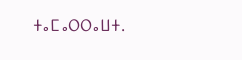ⵜⴰⵎⴰⵔⵔⴰⵡⵜ.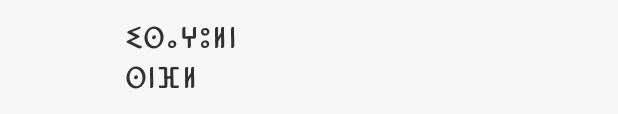ⵉⵙⴰⵖⵓⵍⵏ
ⵙⵏⴼⵍ